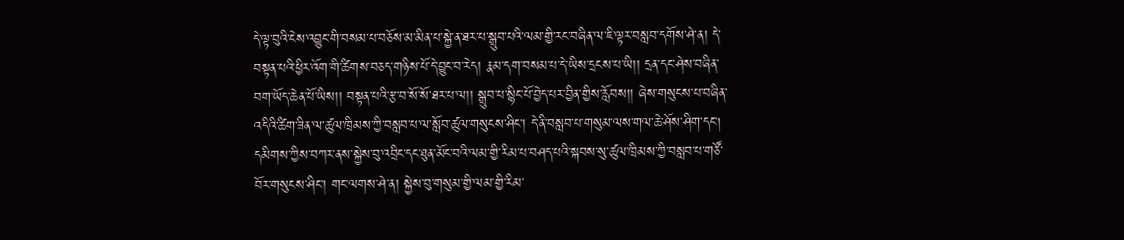དེ་ལྟ་བུའི་ངེས་འབྱུང་གི་བསམ་པ་བཅོས་མ་མིན་པ་སྐྱེ་ན་ཐར་པ་སྒྲུབ་པའི་ལམ་གྱི་རང་བཞིན་ལ་ཇི་ལྟར་བསླབ་དགོས་ཤེ་ན། དེ་བསྟན་པའི་ཕྱིར་འོག་གི་ཚིགས་བཅད་གཉིས་པོ་དེ་བྱུང་བ་རེད། རྣམ་དག་བསམ་པ་དེ་ཡིས་དྲངས་པ་ཡི།། དྲན་དང་ཤེས་བཞིན་བག་ཡོད་ཆེན་པོ་ཡིས།། བསྟན་པའི་རྩ་བ་སོ་སོ་ཐར་པ་ལ།། སྒྲུབ་པ་སྙིང་པོ་བྱེད་པར་བྱིན་གྱིས་རློབས།། ཞེས་གསུངས་པ་བཞིན་འདིའི་ཚིག་ཟིན་ལ་ཚུལ་ཁྲིམས་ཀྱི་བསླབ་པ་ལ་སློབ་ཚུལ་གསུངས་ཤིང་། དེ་ནི་བསླབ་པ་གསུམ་ལས་གལ་ཆེ་ཤོས་ཤིག་དང། དམིགས་ཀྱིས་བཀར་ནས་སྐྱེས་བུ་འབྲིང་དང་ཐུན་མོང་བའི་ལམ་གྱི་རིམ་པ་བཤད་པའི་སྐབས་སུ་ཚུལ་ཁྲིམས་ཀྱི་བསླབ་པ་གཙོ་བོར་གསུངས་ཤིང་། གང་ལགས་ཤེ་ན། སྐྱེས་བུ་གསུམ་གྱི་ལམ་གྱི་རིམ་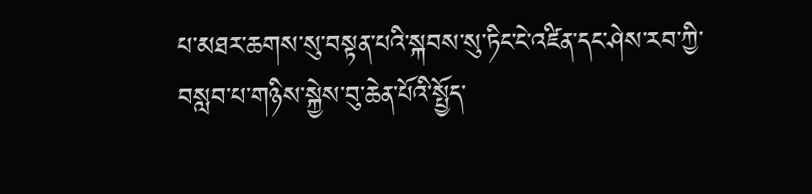པ་མཐར་ཆགས་སུ་བསྟན་པའི་སྐབས་སུ་ཏིང་ངེ་འཛིན་དང་ཤེས་རབ་ཀྱི་བསླབ་པ་གཉིས་སྐྱེས་བུ་ཆེན་པོའི་སྤྱོད་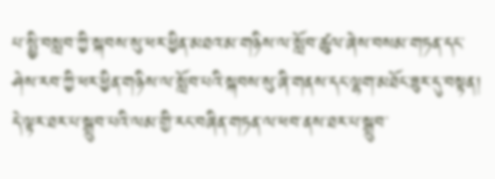པ་སྤྱི་བསླབ་ཀྱི་སྐབས་སུ་ཕར་ཕྱིན་མཐའ་མ་གཉིས་ལ་སློབ་ཚུལ་ཞེས་བསམ་གཏན་དང་ཤེས་རབ་ཀྱི་ཕར་ཕྱིན་གཉིས་ལ་སློབ་པའི་སྐབས་སུ་ཞི་གནས་དང་ལྷག་མཐོང་ཟུར་དུ་བསྟན།
དེ་ལྟར་ཐར་པ་སྒྲུབ་པའི་ལམ་གྱི་རང་བཞིན་གཏན་ལ་ཕབ་ནས་ཐར་པ་སྒྲུབ་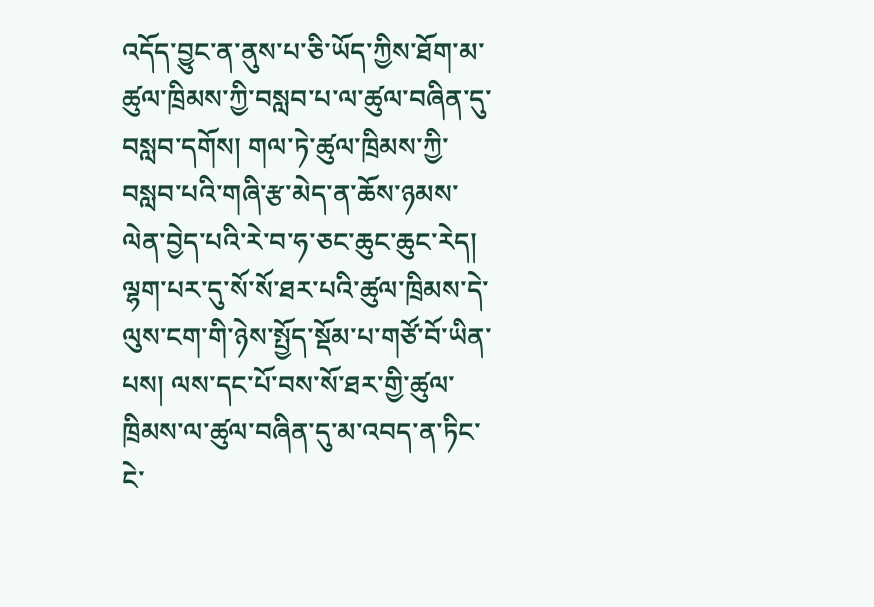འདོད་བྱུང་ན་ནུས་པ་ཅི་ཡོད་ཀྱིས་ཐོག་མ་ཚུལ་ཁྲིམས་ཀྱི་བསླབ་པ་ལ་ཚུལ་བཞིན་དུ་བསླབ་དགོས། གལ་ཏེ་ཚུལ་ཁྲིམས་ཀྱི་བསླབ་པའི་གཞི་རྩ་མེད་ན་ཆོས་ཉམས་ལེན་བྱེད་པའི་རེ་བ་ཧ་ཅང་ཆུང་ཆུང་རེད། ལྷག་པར་དུ་སོ་སོ་ཐར་པའི་ཚུལ་ཁྲིམས་དེ་ལུས་ངག་གི་ཉེས་སྤྱོད་སྡོམ་པ་གཙོ་བོ་ཡིན་པས། ལས་དང་པོ་བས་སོ་ཐར་གྱི་ཚུལ་ཁྲིམས་ལ་ཚུལ་བཞིན་དུ་མ་འབད་ན་ཏིང་ངེ་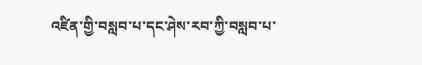འཛིན་གྱི་བསླབ་པ་དང་ཤེས་རབ་ཀྱི་བསླབ་པ་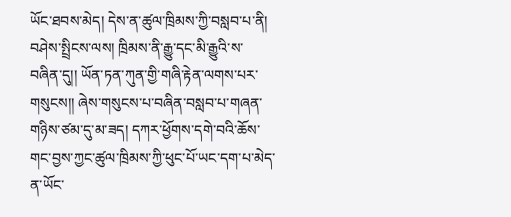ཡོང་ཐབས་མེད། དེས་ན་ཚུལ་ཁྲིམས་ཀྱི་བསླབ་པ་ནི། བཤེས་སྤྲིངས་ལས། ཁྲིམས་ནི་རྒྱུ་དང་མི་རྒྱུའི་ས་བཞིན་དུ།། ཡོན་ཏན་ཀུན་གྱི་གཞི་རྟེན་ལགས་པར་གསུངས།། ཞེས་གསུངས་པ་བཞིན་བསླབ་པ་གཞན་གཉིས་ཙམ་དུ་མ་ཟད། དཀར་ཕྱོགས་དགེ་བའི་ཆོས་གང་བྱས་ཀྱང་ཚུལ་ཁྲིམས་ཀྱི་ཕུང་པོ་ཡང་དག་པ་མེད་ན་ཡོང་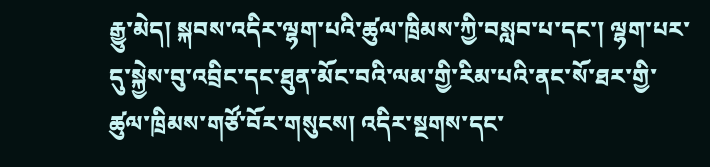རྒྱུ་མེད། སྐབས་འདིར་ལྷག་པའི་ཚུལ་ཁྲིམས་ཀྱི་བསླབ་པ་དང་། ལྷག་པར་དུ་སྐྱེས་བུ་འབྲིང་དང་ཐུན་མོང་བའི་ལམ་གྱི་རིམ་པའི་ནང་སོ་ཐར་གྱི་ཚུལ་ཁྲིམས་གཙོ་བོར་གསུངས། འདིར་སྔགས་དང་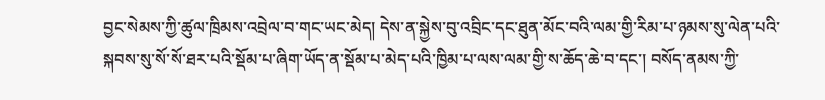བྱང་སེམས་ཀྱི་ཚུལ་ཁྲིམས་འབྲེལ་བ་གང་ཡང་མེད། དེས་ན་སྐྱེས་བུ་འབྲིང་དང་ཐུན་མོང་བའི་ལམ་གྱི་རིམ་པ་ཉམས་སུ་ལེན་པའི་སྐབས་སུ་སོ་སོ་ཐར་པའི་སྡོམ་པ་ཞིག་ཡོད་ན་སྡོམ་པ་མེད་པའི་ཁྱིམ་པ་ལས་ལམ་གྱི་ས་ཆོད་ཆེ་བ་དང་། བསོད་ནམས་ཀྱི་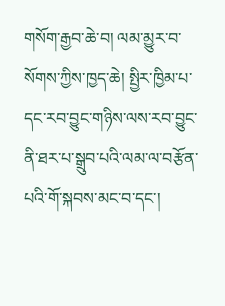གསོག་རྒྱབ་ཆེ་བ། ལམ་མྱུར་བ་སོགས་ཀྱིས་ཁྱད་ཆེ། སྤྱིར་ཁྱིམ་པ་དང་རབ་བྱུང་གཉིས་ལས་རབ་བྱུང་ནི་ཐར་པ་སྒྲུབ་པའི་ལམ་ལ་བརྩོན་པའི་གོ་སྐབས་མང་བ་དང་།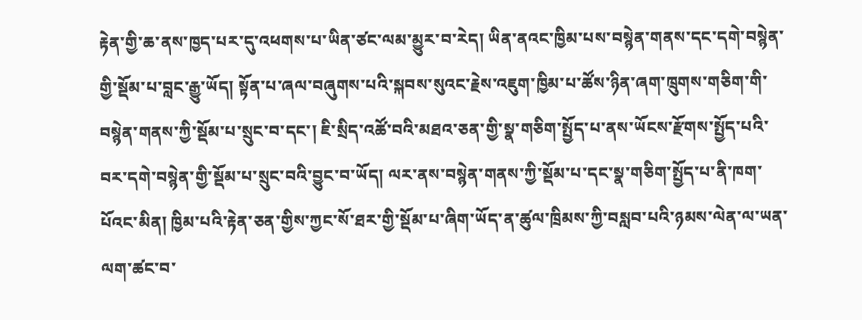རྟེན་གྱི་ཆ་ནས་ཁྱད་པར་དུ་འཕགས་པ་ཡིན་ཙང་ལམ་མྱུར་བ་རེད། ཡིན་ནའང་ཁྱིམ་པས་བསྙེན་གནས་དང་དགེ་བསྙེན་གྱི་སྡོམ་པ་བླང་རྒྱུ་ཡོད། སྟོན་པ་ཞལ་བཞུགས་པའི་སྐབས་སུའང་རྗེས་འཇུག་ཁྱིམ་པ་ཚོས་ཉིན་ཞག་ཁྲུགས་གཅིག་གི་བསྙེན་གནས་ཀྱི་སྡོམ་པ་སྲུང་བ་དང་། ཇི་སྲིད་འཚོ་བའི་མཐའ་ཅན་གྱི་སྣ་གཅིག་སྤྱོད་པ་ནས་ཡོངས་རྫོགས་སྤྱོད་པའི་བར་དགེ་བསྙེན་གྱི་སྡོམ་པ་སྲུང་བའི་བྱུང་བ་ཡོད། ལར་ནས་བསྙེན་གནས་ཀྱི་སྡོམ་པ་དང་སྣ་གཅིག་སྤྱོད་པ་ནི་ཁག་པོའང་མིན། ཁྱིམ་པའི་རྟེན་ཅན་གྱིས་ཀྱང་སོ་ཐར་གྱི་སྡོམ་པ་ཞིག་ཡོད་ན་ཚུལ་ཁྲིམས་ཀྱི་བསླབ་པའི་ཉམས་ལེན་ལ་ཡན་ལག་ཚང་བ་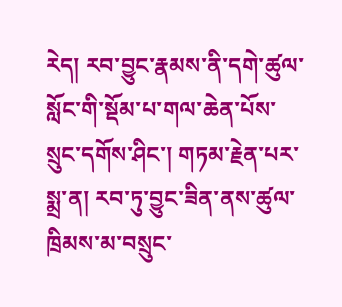རེད། རབ་བྱུང་རྣམས་ནི་དགེ་ཚུལ་སློང་གི་སྡོམ་པ་གལ་ཆེན་པོས་སྲུང་དགོས་ཤིང་། གཏམ་རྗེན་པར་སྨྲ་ན། རབ་ཏུ་བྱུང་ཟིན་ནས་ཚུལ་ཁྲིམས་མ་བསྲུང་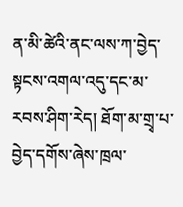ན་མི་ཚེའི་ནང་ལས་ཀ་བྱེད་སྟངས་འགལ་འདུ་དང་མ་རབས་ཤིག་རེད། ཐོག་མ་གྲྭ་པ་བྱེད་དགོས་ཞེས་ཁྲལ་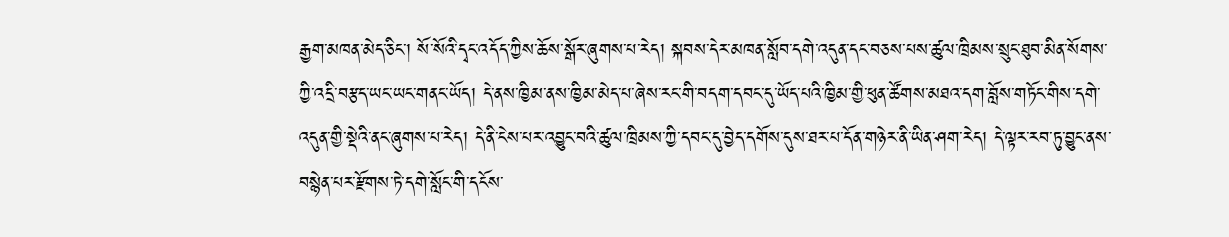རྒྱག་མཁན་མེད་ཅིང་། སོ་སོའི་དྭང་འདོད་ཀྱིས་ཆོས་སྒོར་ཞུགས་པ་རེད། སྐབས་དེར་མཁན་སློབ་དགེ་འདུན་དང་བཅས་པས་ཚུལ་ཁྲིམས་སྲུང་ཐུབ་མིན་སོགས་ཀྱི་འདྲི་བརྩད་ཡང་ཡང་གནང་ཡོད། དེ་ནས་ཁྱིམ་ནས་ཁྱིམ་མེད་པ་ཞེས་རང་གི་བདག་དབང་དུ་ཡོད་པའི་ཁྱིམ་གྱི་ཕུན་ཚོགས་མཐའ་དག་བློས་གཏོང་གིས་དགེ་འདུན་གྱི་སྡེའི་ནང་ཞུགས་པ་རེད། དེ་ནི་ངེས་པར་འབྱུང་བའི་ཚུལ་ཁྲིམས་ཀྱི་དབང་དུ་བྱེད་དགོས་དུས་ཐར་པ་དོན་གཉེར་ནི་ཡིན་ཤག་རེད། དེ་ལྟར་རབ་ཏུ་བྱུང་ནས་བསྙེན་པར་རྫོགས་ཏེ་དགེ་སློང་གི་དངོས་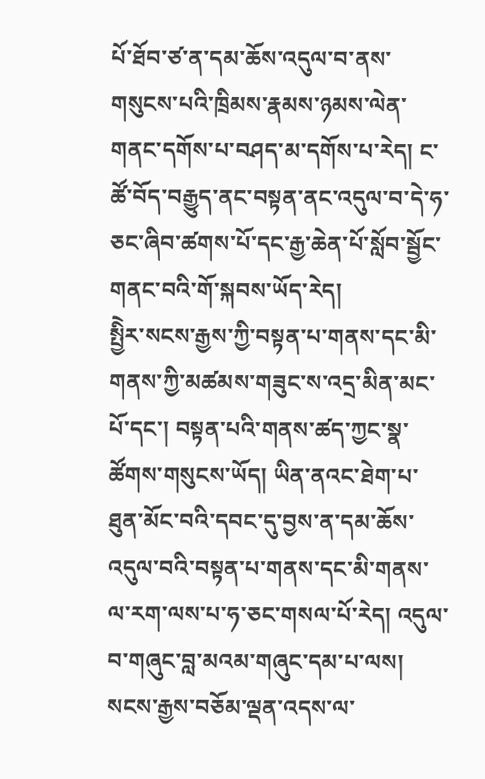པོ་ཐོབ་ཙ་ན་དམ་ཆོས་འདུལ་བ་ནས་གསུངས་པའི་ཁྲིམས་རྣམས་ཉམས་ལེན་གནང་དགོས་པ་བཤད་མ་དགོས་པ་རེད། ང་ཚོ་བོད་བརྒྱུད་ནང་བསྟན་ནང་འདུལ་བ་དེ་ཧ་ཅང་ཞིབ་ཚགས་པོ་དང་རྒྱ་ཆེན་པོ་སློབ་སྦྱོང་གནང་བའི་གོ་སྐབས་ཡོད་རེད།
སྤྱིེར་སངས་རྒྱས་ཀྱི་བསྟན་པ་གནས་དང་མི་གནས་ཀྱི་མཚམས་གཟུང་ས་འདྲ་མིན་མང་པོ་དང་། བསྟན་པའི་གནས་ཚད་ཀྱང་སྣ་ཚོགས་གསུངས་ཡོད། ཡིན་ནའང་ཐེག་པ་ཐུན་མོང་བའི་དབང་དུ་བྱས་ན་དམ་ཆོས་འདུལ་བའི་བསྟན་པ་གནས་དང་མི་གནས་ལ་རག་ལས་པ་ཧ་ཅང་གསལ་པོ་རེད། འདུལ་བ་གཞུང་བླ་མའམ་གཞུང་དམ་པ་ལས། སངས་རྒྱས་བཅོམ་ལྡན་འདས་ལ་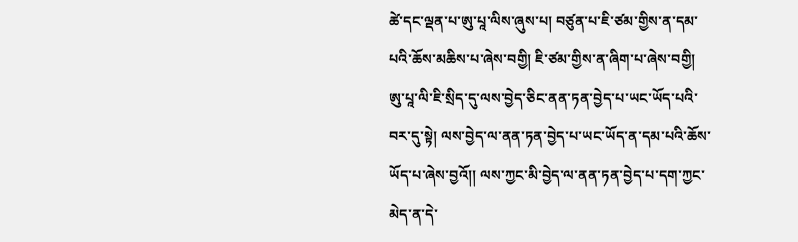ཚེ་དང་ལྡན་པ་ཨུ་པཱ་ལིས་ཞུས་པ། བཙུན་པ་ཇི་ཙམ་གྱིས་ན་དམ་པའི་ཆོས་མཆིས་པ་ཞེས་བགྱི། ཇི་ཙམ་གྱིས་ན་ཞིག་པ་ཞེས་བགྱི། ཨུ་པཱ་ལི་ཇི་སྲིད་དུ་ལས་བྱེད་ཅིང་ནན་ཏན་བྱེད་པ་ཡང་ཡོད་པའི་བར་དུ་སྟེ། ལས་བྱེད་ལ་ནན་ཏན་བྱེད་པ་ཡང་ཡོད་ན་དམ་པའི་ཆོས་ཡོད་པ་ཞེས་བྱའོ།། ལས་ཀྱང་མི་བྱེད་ལ་ནན་ཏན་བྱེད་པ་དག་ཀྱང་མེད་ན་དེ་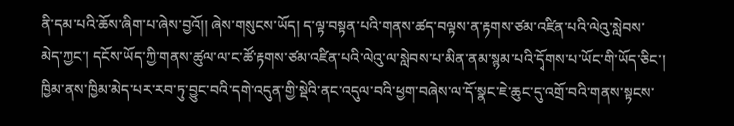ནི་དམ་པའི་ཆོས་ཞིག་པ་ཞེས་བྱའོ།། ཞེས་གསུངས་ཡོད། ད་ལྟ་བསྟན་པའི་གནས་ཚད་བལྟས་ན་རྟགས་ཙམ་འཛིན་པའི་ལེའུ་སླེབས་མེད་ཀྱང་། དངོས་ཡོད་ཀྱི་གནས་ཚུལ་ལ་ང་ཚོ་རྟགས་ཙམ་འཛིན་པའི་ལེའུ་ལ་སླེབས་པ་མིན་ནམ་སྙམ་པའི་དྭོགས་པ་ཡོང་གི་ཡོད་ཅིང་། ཁྱིམ་ནས་ཁྱིམ་མེད་པར་རབ་ཏུ་བྱུང་བའི་དགེ་འདུན་གྱི་སྡེའི་ནང་འདུལ་བའི་ཕྱག་བཞེས་ལ་དོ་སྣང་ཇེ་ཆུང་དུ་འགྲོ་བའི་གནས་སྟངས་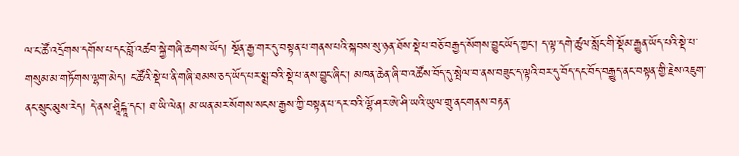ལ་ང་ཚོ་འདྲོགས་དགོས་པ་དང་བློ་འཚབ་སྐྱེ་གཞི་ཆགས་ཡོད། སྔོན་རྒྱ་གར་དུ་བསྟན་པ་གནས་པའི་སྐབས་སུ་ཉན་ཐོས་སྡེ་པ་བཅོ་བརྒྱད་སོགས་བྱུང་ཡོད་ཀྱང་། ད་ལྟ་དགེ་ཚུལ་སློང་གི་སྡོམ་རྒྱུན་ཡོད་པའི་སྡེ་པ་གསུམ་མ་གཏོགས་ལྷག་མེད། ང་ཚོའི་སྡེ་པ་ནི་གཞི་ཐམས་ཅད་ཡོད་པར་སྨྲ་བའི་སྡེ་པ་ནས་བྱུང་ཞིང་། མཁན་ཆེན་ཞི་བ་འཚོས་བོད་དུ་སྤེལ་བ་ནས་བཟུང་ད་ལྟའི་བར་དུ་བོད་དང་བོད་བརྒྱུད་ནང་བསྟན་གྱི་རྗེས་འཇུག་ནང་སྲུང་མུས་རེད། དེ་ནས་ཤྲཱིངྐཱ་དང་། ཐ་ཡི་ལེན། མ་ཡན་མར་སོགས་སངས་རྒྱས་ཀྱི་བསྟན་པ་དར་བའི་ལྷོ་ཤར་ཨེ་ཤི་ཡའི་ཡུལ་གྲུ་ནང་གནས་བརྟན་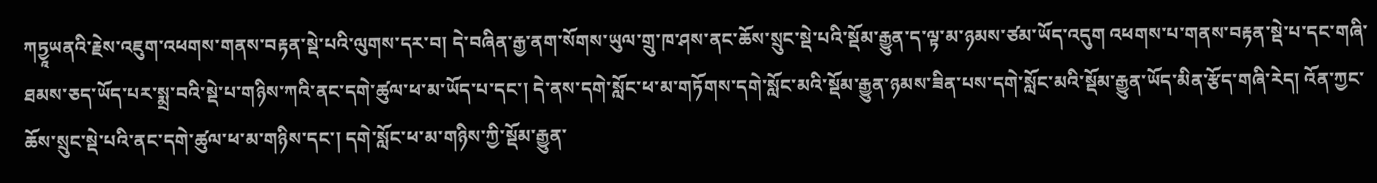ཀཏྱཱཡནའི་རྗེས་འཇུག་འཕགས་གནས་བརྟན་སྡེ་པའི་ལུགས་དར་བ། དེ་བཞིན་རྒྱ་ནག་སོགས་ཡུལ་གྲུ་ཁ་ཤས་ནང་ཆོས་སྲུང་སྡེ་པའི་སྡོམ་རྒྱུན་ད་ལྟ་མ་ཉམས་ཙམ་ཡོད་འདུག འཕགས་པ་གནས་བརྟན་སྡེ་པ་དང་གཞི་ཐམས་ཅད་ཡོད་པར་སྨྲ་བའི་སྡེ་པ་གཉིས་ཀའི་ནང་དགེ་ཚུལ་ཕ་མ་ཡོད་པ་དང་། དེ་ནས་དགེ་སློང་ཕ་མ་གཏོགས་དགེ་སློང་མའི་སྡོམ་རྒྱུན་ཉམས་ཟིན་པས་དགེ་སློང་མའི་སྡོམ་རྒྱུན་ཡོད་མིན་རྩོད་གཞི་རེད། འོན་ཀྱང་ཆོས་སྲུང་སྡེ་པའི་ནང་དགེ་ཚུལ་ཕ་མ་གཉིས་དང་། དགེ་སློང་ཕ་མ་གཉིས་ཀྱི་སྡོམ་རྒྱུན་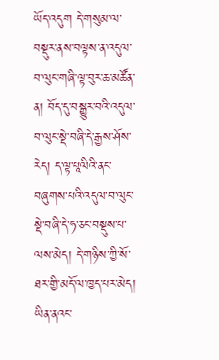ཡོད་འདུག དེ་གསུམ་ལ་བསྡུར་ནས་བལྟས་ན་འདུལ་བ་ལུང་གཞི་ལྟ་བུར་ཆ་མཚོན་ན། བོད་དུ་བསྒྱུར་བའི་འདུལ་བ་ལུང་སྡེ་བཞི་དེ་རྒྱས་ཤོས་རེད། ད་ལྟ་པཱལིའི་ནང་བཞུགས་པའི་འདུལ་བ་ལུང་སྡེ་བཞི་དེ་ཧ་ཅང་བསྡུས་པ་ལས་མེད། དེ་གཉིས་ཀྱི་སོ་ཐར་གྱི་མདོ་ལ་ཁྱད་པར་མེད། ཡིན་ནའང་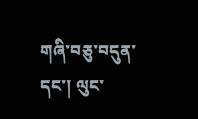གཞི་བཅུ་བདུན་དང་། ལུང་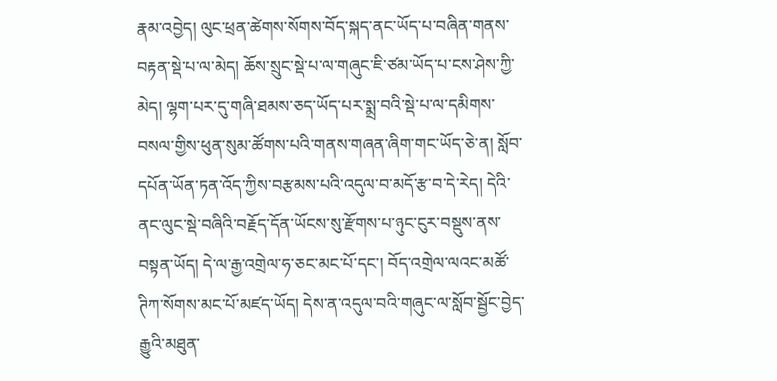རྣམ་འབྱེད། ལུང་ཕྲན་ཚེགས་སོགས་བོད་སྐད་ནང་ཡོད་པ་བཞིན་གནས་བརྟན་སྡེ་པ་ལ་མེད། ཆོས་སྲུང་སྡེ་པ་ལ་གཞུང་ཇི་ཙམ་ཡོད་པ་ངས་ཤེས་ཀྱི་མེད། ལྷག་པར་དུ་གཞི་ཐམས་ཅད་ཡོད་པར་སྨྲ་བའི་སྡེ་པ་ལ་དམིགས་བསལ་གྱིས་ཕུན་སུམ་ཚོགས་པའི་གནས་གཞན་ཞིག་གང་ཡོད་ཅེ་ན། སློབ་དཔོན་ཡོན་ཏན་འོད་ཀྱིས་བརྩམས་པའི་འདུལ་བ་མདོ་རྩ་བ་དེ་རེད། དེའི་ནང་ལུང་སྡེ་བཞིའི་བརྗོད་དོན་ཡོངས་སུ་རྫོགས་པ་ཉུང་ངུར་བསྡུས་ནས་བསྟན་ཡོད། དེ་ལ་རྒྱ་འགྲེལ་ཧ་ཅང་མང་པོ་དང་། བོད་འགྲེལ་ལའང་མཚོ་ཊིཀ་སོགས་མང་པོ་མཛད་ཡོད། དེས་ན་འདུལ་བའི་གཞུང་ལ་སློབ་སྦྱོང་བྱེད་རྒྱུའི་མཐུན་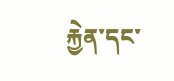རྐྱེན་དང་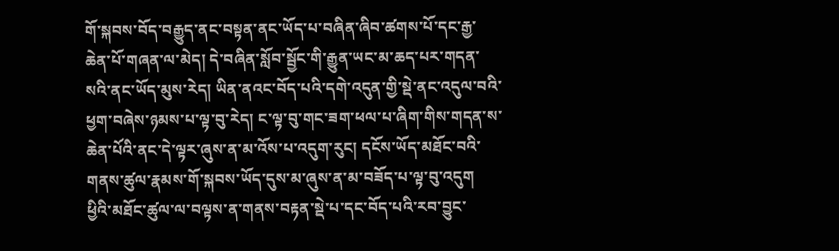གོ་སྐབས་བོད་བརྒྱུད་ནང་བསྟན་ནང་ཡོད་པ་བཞིན་ཞིབ་ཚགས་པོ་དང་རྒྱ་ཆེན་པོ་གཞན་ལ་མེད། དེ་བཞིན་སློབ་སྦྱོང་གི་རྒྱུན་ཡང་མ་ཆད་པར་གདན་སའི་ནང་ཡོད་མུས་རེད། ཡིན་ནའང་བོད་པའི་དགེ་འདུན་གྱི་སྡེ་ནང་འདུལ་བའི་ཕྱག་བཞེས་ཉམས་པ་ལྟ་བུ་རེད། ང་ལྟ་བུ་གང་ཟག་ཕལ་པ་ཞིག་གིས་གདན་ས་ཆེན་པོའི་ནང་དེ་ལྟར་ཞུས་ན་མ་འོས་པ་འདུག་རུང། དངོས་ཡོད་མཐོང་བའི་གནས་ཚུལ་རྣམས་གོ་སྐབས་ཡོད་དུས་མ་ཞུས་ན་མ་བཟོད་པ་ལྟ་བུ་འདུག ཕྱིའི་མཐོང་ཚུལ་ལ་བལྟས་ན་གནས་བརྟན་སྡེ་པ་དང་བོད་པའི་རབ་བྱུང་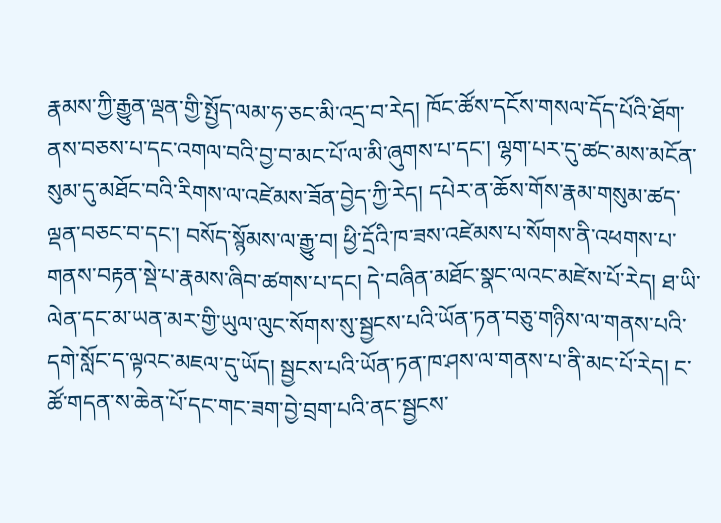རྣམས་ཀྱི་རྒྱུན་ལྡན་གྱི་སྤྱོད་ལམ་ཧ་ཅང་མི་འདྲ་བ་རེད། ཁོང་ཚོས་དངོས་གསལ་དོད་པོའི་ཐོག་ནས་བཅས་པ་དང་འགལ་བའི་བྱ་བ་མང་པོ་ལ་མི་ཞུགས་པ་དང་། ལྷག་པར་དུ་ཚང་མས་མངོན་སུམ་དུ་མཐོང་བའི་རིགས་ལ་འཛེམས་ཟོན་བྱེད་ཀྱི་རེད། དཔེར་ན་ཆོས་གོས་རྣམ་གསུམ་ཚད་ལྡན་བཅང་བ་དང་། བསོད་སྙོམས་ལ་རྒྱུ་བ། ཕྱི་དྲོའི་ཁ་ཟས་འཛེམས་པ་སོགས་ནི་འཕགས་པ་གནས་བརྟན་སྡེ་པ་རྣམས་ཞིབ་ཚགས་པ་དང། དེ་བཞིན་མཐོང་སྣང་ལའང་མཛེས་པོ་རེད། ཐ་ཡི་ལེན་དང་མ་ཡན་མར་གྱི་ཡུལ་ལུང་སོགས་སུ་སྦྱངས་པའི་ཡོན་ཏན་བཅུ་གཉིས་ལ་གནས་པའི་དགེ་སློང་ད་ལྟའང་མཇལ་དུ་ཡོད། སྦྱངས་པའི་ཡོན་ཏན་ཁ་ཤས་ལ་གནས་པ་ནི་མང་པོ་རེད། ང་ཚོ་གདན་ས་ཆེན་པོ་དང་གང་ཟག་བྱེ་བྲག་པའི་ནང་སྦྱངས་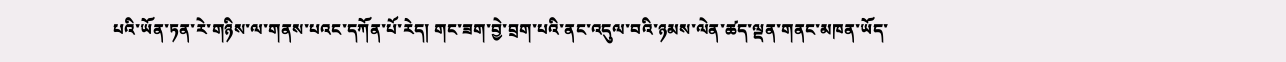པའི་ཡོན་ཏན་རེ་གཉིས་ལ་གནས་པའང་དཀོན་པོ་རེད། གང་ཟག་བྱེ་བྲག་པའི་ནང་འདུལ་བའི་ཉམས་ལེན་ཚད་ལྡན་གནང་མཁན་ཡོད་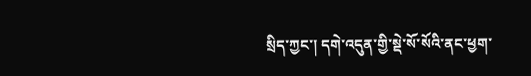སྲིད་ཀྱང་། དགེ་འདུན་གྱི་སྡེ་སོ་སོའི་ནང་ཕྱག་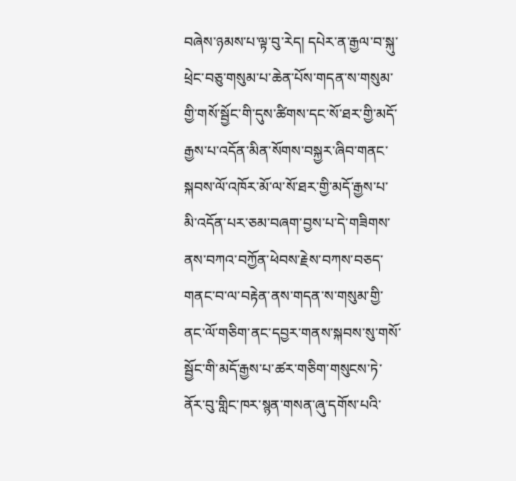བཞེས་ཉམས་པ་ལྟ་བུ་རེད། དཔེར་ན་རྒྱལ་བ་སྐུ་ཕྲེང་བཅུ་གསུམ་པ་ཆེན་པོས་གདན་ས་གསུམ་གྱི་གསོ་སྦྱོང་གི་དུས་ཚིགས་དང་སོ་ཐར་གྱི་མདོ་རྒྱས་པ་འདོན་མིན་སོགས་བསྐྱར་ཞིབ་གནང་སྐབས་ལོ་འཁོར་མོ་ལ་སོ་ཐར་གྱི་མདོ་རྒྱས་པ་མི་འདོན་པར་ཅམ་བཞག་བྱས་པ་དེ་གཟིགས་ནས་བཀའ་བཀྱོན་ཕེབས་རྗེས་བཀས་བཅད་གནང་བ་ལ་བརྟེན་ནས་གདན་ས་གསུམ་གྱི་ནང་ལོ་གཅིག་ནང་དབྱར་གནས་སྐབས་སུ་གསོ་སྦྱོང་གི་མདོ་རྒྱས་པ་ཚར་གཅིག་གསུངས་ཏེ་ནོར་བུ་གླིང་ཁར་སྙན་གསན་ཞུ་དགོས་པའི་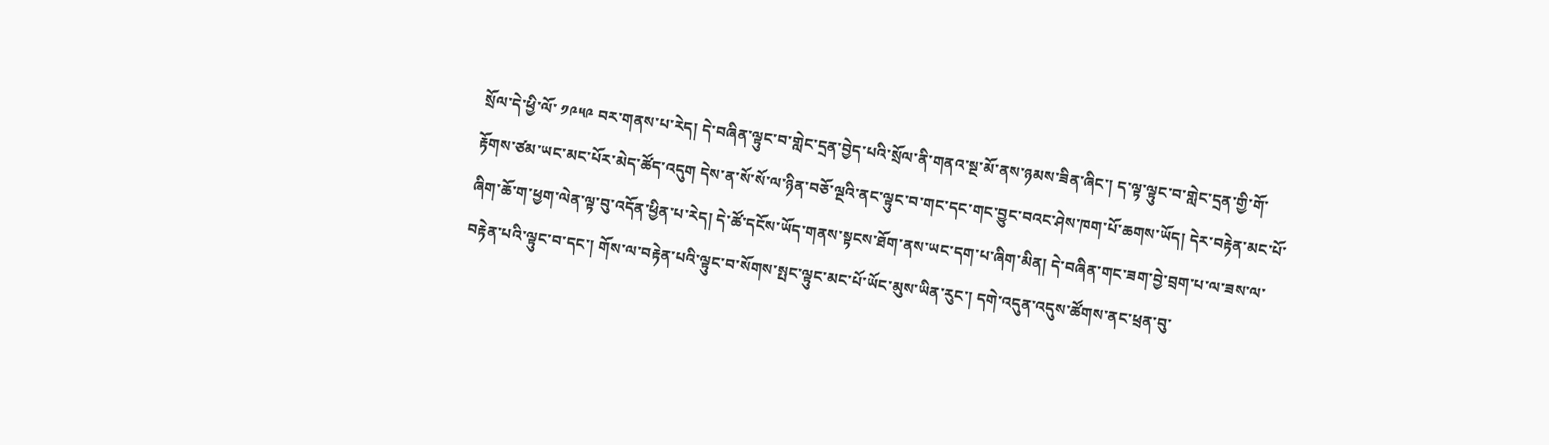སྲོལ་དེ་ཕྱི་ལོ་ ༡༩༥༩ བར་གནས་པ་རེད། དེ་བཞིན་ལྟུང་བ་གླེང་དྲན་བྱེད་པའི་སྲོལ་ནི་གནའ་སྔ་མོ་ནས་ཉམས་ཟིན་ཞིང་། ད་ལྟ་ལྟུང་བ་གླེང་དྲན་གྱི་གོ་རྟོགས་ཙམ་ཡང་མང་པོར་མེད་ཚོད་འདུག དེས་ན་སོ་སོ་ལ་ཉིན་བཅོ་ལྔའི་ནང་ལྟུང་བ་གང་དང་གང་བྱུང་བའང་ཤེས་ཁག་པོ་ཆགས་ཡོད། དེར་བརྟེན་མང་པོ་ཞིག་ཆོ་ག་ཕྱག་ལེན་ལྟ་བུ་འདོན་ཕྱིན་པ་རེད། དེ་ཚོ་དངོས་ཡོད་གནས་སྟངས་ཐོག་ནས་ཡང་དག་པ་ཞིག་མིན། དེ་བཞིན་གང་ཟག་བྱེ་བྲག་པ་ལ་ཟས་ལ་བརྟེན་པའི་ལྟུང་བ་དང་། གོས་ལ་བརྟེན་པའི་ལྟུང་བ་སོགས་སྤང་ལྟུང་མང་པོ་ཡོང་མུས་ཡིན་རུང་། དགེ་འདུན་འདུས་ཚོགས་ནང་ཕྲན་བུ་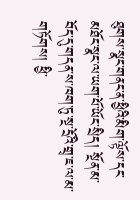ཐུགས་སྣང་གནང་ན་ཕྱིའི་མིག་ལྟོས་དང་མཐོང་སྣང་ལ་ཡག་པོ་ཡོང་སྲིད། སྔོན་མ་བོད་དུ་གདན་ས་ཁག་ཏུ་སྔ་དྲོའི་གྲྭ་ཇ་ལ་མ་གཏོགས། ཕྱི་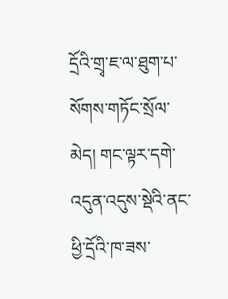དྲོའི་གྲྭ་ཇ་ལ་ཐུག་པ་སོགས་གཏོང་སྲོལ་མེད། གང་ལྟར་དགེ་འདུན་འདུས་སྡེའི་ནང་ཕྱི་དྲོའི་ཁ་ཟས་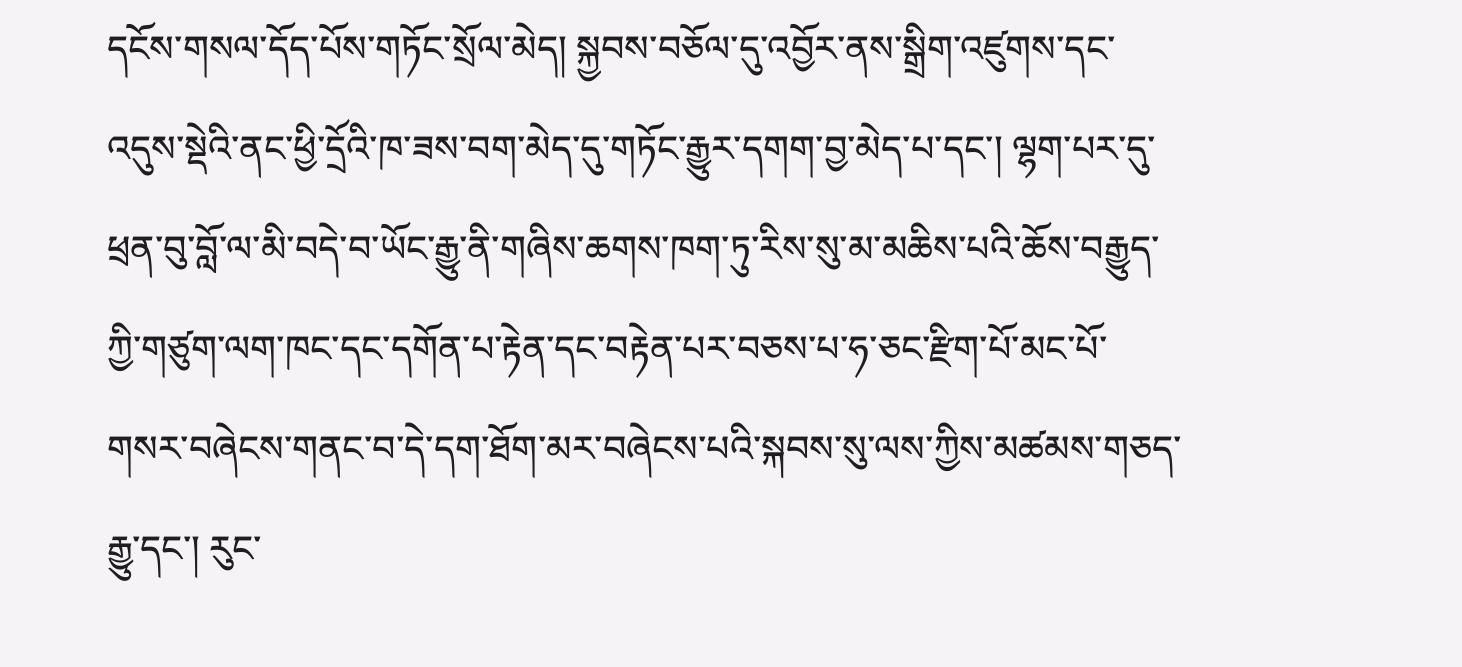དངོས་གསལ་དོད་པོས་གཏོང་སྲོལ་མེད། སྐྱབས་བཅོལ་དུ་འབྱོར་ནས་སྒྲིག་འཛུགས་དང་འདུས་སྡེའི་ནང་ཕྱི་དྲོའི་ཁ་ཟས་བག་མེད་དུ་གཏོང་རྒྱུར་དགག་བྱ་མེད་པ་དང་། ལྷག་པར་དུ་ཕྲན་བུ་བློ་ལ་མི་བདེ་བ་ཡོང་རྒྱུ་ནི་གཞིས་ཆགས་ཁག་ཏུ་རིས་སུ་མ་མཆིས་པའི་ཆོས་བརྒྱུད་ཀྱི་གཙུག་ལག་ཁང་དང་དགོན་པ་རྟེན་དང་བརྟེན་པར་བཅས་པ་ཧ་ཅང་རྫིག་པོ་མང་པོ་གསར་བཞེངས་གནང་བ་དེ་དག་ཐོག་མར་བཞེངས་པའི་སྐབས་སུ་ལས་ཀྱིས་མཚམས་གཅད་རྒྱུ་དང་། རུང་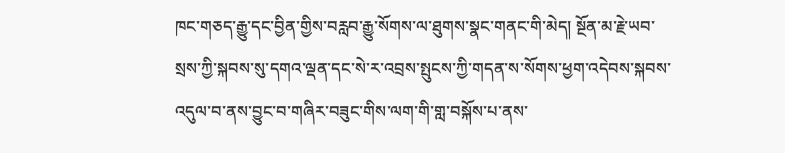ཁང་གཅད་རྒྱུ་དང་བྱིན་གྱིས་བརླབ་རྒྱུ་སོགས་ལ་ཐུགས་སྣང་གནང་གི་མེད། སྔོན་མ་རྗེ་ཡབ་སྲས་ཀྱི་སྐབས་སུ་དགའ་ལྡན་དང་སེ་ར་འབྲས་སྤུངས་ཀྱི་གདན་ས་སོགས་ཕྱག་འདེབས་སྐབས་འདུལ་བ་ནས་བྱུང་བ་གཞིར་བཟུང་གིས་ལག་གི་གླ་བསྐོས་པ་ནས་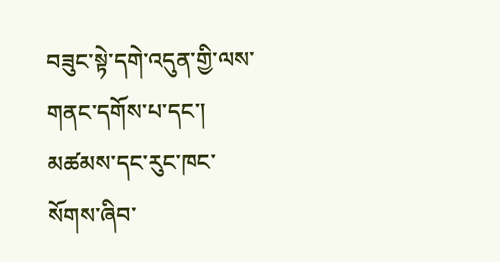བཟུང་སྟེ་དགེ་འདུན་གྱི་ལས་གནང་དགོས་པ་དང་། མཚམས་དང་རུང་ཁང་སོགས་ཞིབ་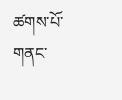ཚགས་པོ་གནང་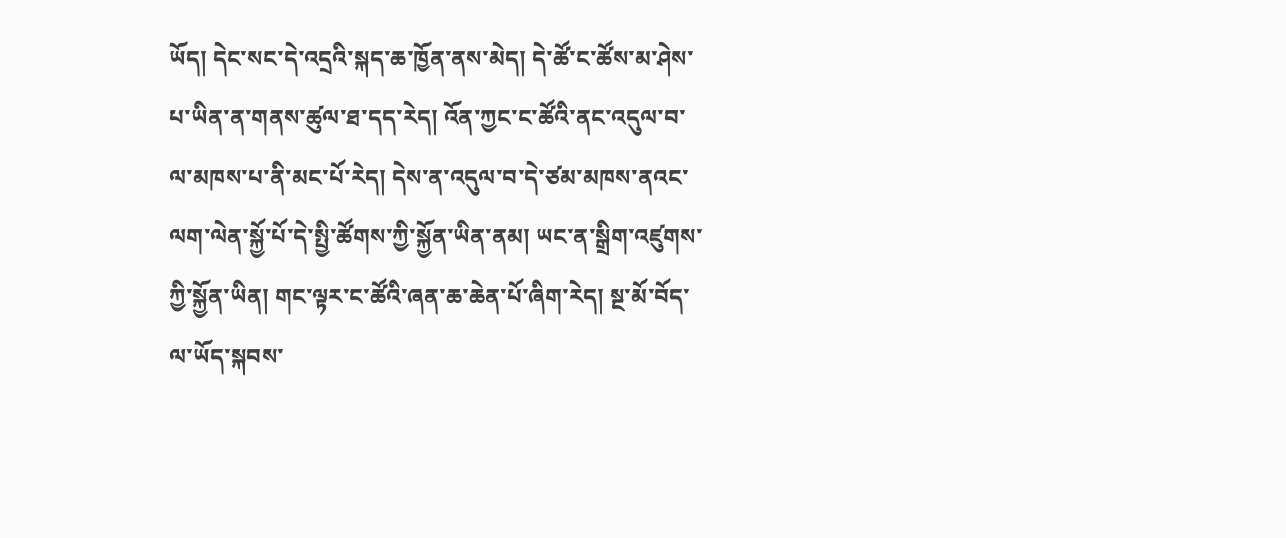ཡོད། དེང་སང་དེ་འདྲའི་སྐད་ཆ་ཁྱོན་ནས་མེད། དེ་ཚོ་ང་ཚོས་མ་ཤེས་པ་ཡིན་ན་གནས་ཚུལ་ཐ་དད་རེད། འོན་ཀྱང་ང་ཚོའི་ནང་འདུལ་བ་ལ་མཁས་པ་ནི་མང་པོ་རེད། དེས་ན་འདུལ་བ་དེ་ཙམ་མཁས་ནའང་ལག་ལེན་སྐྱོ་པོ་དེ་སྤྱི་ཚོགས་ཀྱི་སྐྱོན་ཡིན་ནམ། ཡང་ན་སྒྲིག་འཛུགས་ཀྱི་སྐྱོན་ཡིན། གང་ལྟར་ང་ཚོའི་ཞན་ཆ་ཆེན་པོ་ཞིག་རེད། སྔ་མོ་བོད་ལ་ཡོད་སྐབས་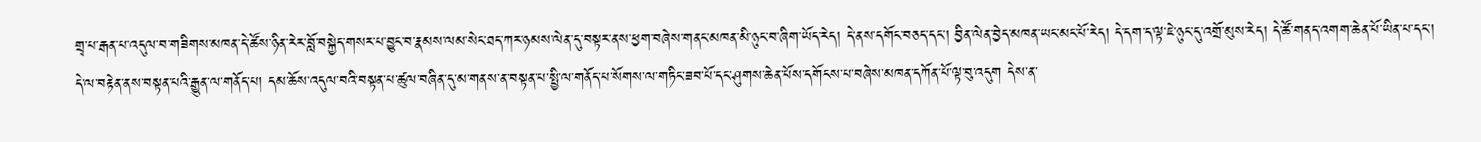གྲྭ་པ་རྒན་པ་འདུལ་བ་གཟིགས་མཁན་དེ་ཚོས་ཉིན་རེར་བློ་བསྐྱེད་གསར་པ་བྱུང་བ་རྣམས་ལམ་སེང་ཐད་ཀར་ཉམས་ལེན་དུ་བསྟར་ནས་ཕྱག་བཞེས་གནང་མཁན་མི་ཉུང་བ་ཞིག་ཡོད་རེད། དེ་ནས་དགོང་བཅད་དང་། བྱིན་ལེན་བྱེད་མཁན་ཡང་མང་པོ་རེད། དེ་དག་ད་ལྟ་ཇེ་ཉུང་དུ་འགྲོ་མུས་རེད། དེ་ཚོ་གནད་འགག་ཆེན་པོ་ཡིན་པ་དང་། དེ་ལ་བརྟེན་ནས་བསྟན་པའི་རྒྱུན་ལ་གནོད་པ། དམ་ཆོས་འདུལ་བའི་བསྟན་པ་ཚུལ་བཞིན་དུ་མ་གནས་ན་བསྟན་པ་སྤྱི་ལ་གནོད་པ་སོགས་ལ་གཏིང་ཟབ་པོ་དང་ཤུགས་ཆེན་པོས་དགོངས་པ་བཞེས་མཁན་དཀོན་པོ་ལྟ་བུ་འདུག དེས་ན་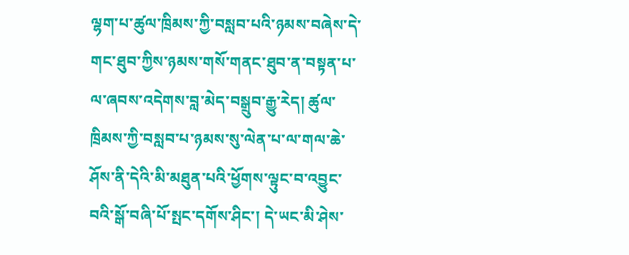ལྷག་པ་ཚུལ་ཁྲིམས་ཀྱི་བསླབ་པའི་ཉམས་བཞེས་དེ་གང་ཐུབ་ཀྱིས་ཉམས་གསོ་གནང་ཐུབ་ན་བསྟན་པ་ལ་ཞབས་འདེགས་བླ་མེད་བསྒྲུབ་རྒྱུ་རེད། ཚུལ་ཁྲིམས་ཀྱི་བསླབ་པ་ཉམས་སུ་ལེན་པ་ལ་གལ་ཆེ་ཤོས་ནི་དེའི་མི་མཐུན་པའི་ཕྱོགས་ལྟུང་བ་འབྱུང་བའི་སྒོ་བཞི་པོ་སྤང་དགོས་ཤིང་། དེ་ཡང་མི་ཤེས་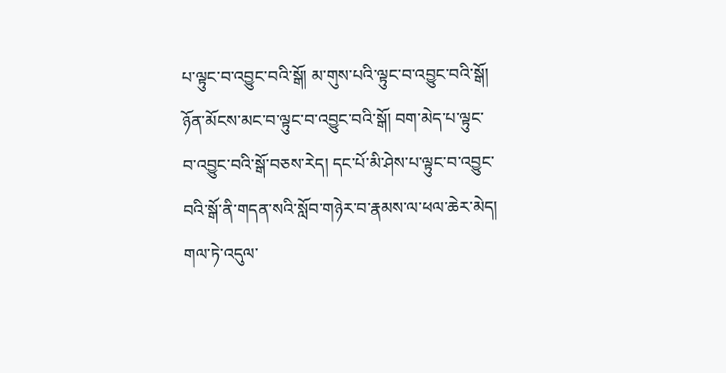པ་ལྟུང་བ་འབྱུང་བའི་སྒོ། མ་གུས་པའི་ལྟུང་བ་འབྱུང་བའི་སྒོ། ཉོན་མོངས་མང་བ་ལྟུང་བ་འབྱུང་བའི་སྒོ། བག་མེད་པ་ལྟུང་བ་འབྱུང་བའི་སྒོ་བཅས་རེད། དང་པོ་མི་ཤེས་པ་ལྟུང་བ་འབྱུང་བའི་སྒོ་ནི་གདན་སའི་སློབ་གཉེར་བ་རྣམས་ལ་ཕལ་ཆེར་མེད། གལ་ཏེ་འདུལ་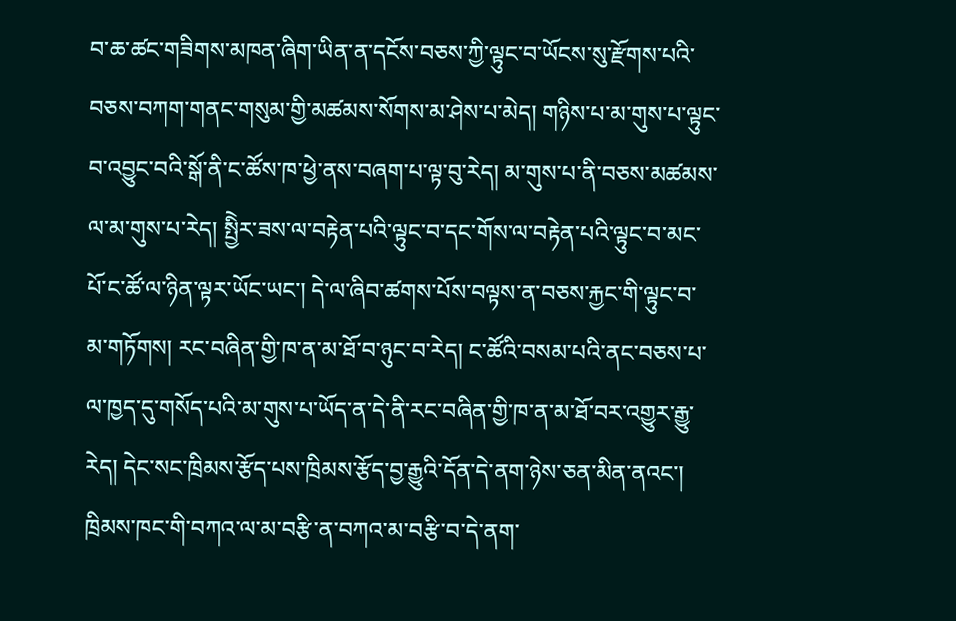བ་ཆ་ཚང་གཟིགས་མཁན་ཞིག་ཡིན་ན་དངོས་བཅས་ཀྱི་ལྟུང་བ་ཡོངས་སུ་རྫོགས་པའི་བཅས་བཀག་གནང་གསུམ་གྱི་མཚམས་སོགས་མ་ཤེས་པ་མེད། གཉིས་པ་མ་གུས་པ་ལྟུང་བ་འབྱུང་བའི་སྒོ་ནི་ང་ཚོས་ཁ་ཕྱེ་ནས་བཞག་པ་ལྟ་བུ་རེད། མ་གུས་པ་ནི་བཅས་མཚམས་ལ་མ་གུས་པ་རེད། སྤྱིེར་ཟས་ལ་བརྟེན་པའི་ལྟུང་བ་དང་གོས་ལ་བརྟེན་པའི་ལྟུང་བ་མང་པོ་ང་ཚོ་ལ་ཉིན་ལྟར་ཡོང་ཡང་། དེ་ལ་ཞིབ་ཚགས་པོས་བལྟས་ན་བཅས་རྐྱང་གི་ལྟུང་བ་མ་གཏོགས། རང་བཞིན་གྱི་ཁ་ན་མ་ཐོ་བ་ཉུང་བ་རེད། ང་ཚོའི་བསམ་པའི་ནང་བཅས་པ་ལ་ཁྱད་དུ་གསོད་པའི་མ་གུས་པ་ཡོད་ན་དེ་ནི་རང་བཞིན་གྱི་ཁ་ན་མ་ཐོ་བར་འགྱུར་རྒྱུ་རེད། དེང་སང་ཁྲིམས་རྩོད་པས་ཁྲིམས་རྩོད་བྱ་རྒྱུའི་དོན་དེ་ནག་ཉེས་ཅན་མིན་ནའང་། ཁྲིམས་ཁང་གི་བཀའ་ལ་མ་བརྩི་ན་བཀའ་མ་བརྩི་བ་དེ་ནག་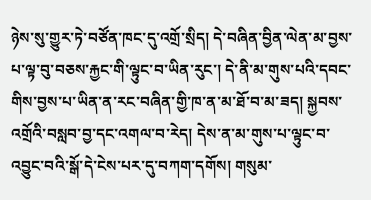ཉེས་སུ་གྱུར་ཏེ་བཙོན་ཁང་དུ་འགྲོ་སྲིད། དེ་བཞིན་བྱིན་ལེན་མ་བྱས་པ་ལྟ་བུ་བཅས་རྐྱང་གི་ལྟུང་བ་ཡིན་རུང་། དེ་ནི་མ་གུས་པའི་དབང་གིས་བྱས་པ་ཡིན་ན་རང་བཞིན་གྱི་ཁ་ན་མ་ཐོ་བ་མ་ཟད། སྐྱབས་འགྲོའི་བསླབ་བྱ་དང་འགལ་བ་རེད། དེས་ན་མ་གུས་པ་ལྟུང་བ་འབྱུང་བའི་སྒོ་དེ་ངེས་པར་དུ་བཀག་དགོས། གསུམ་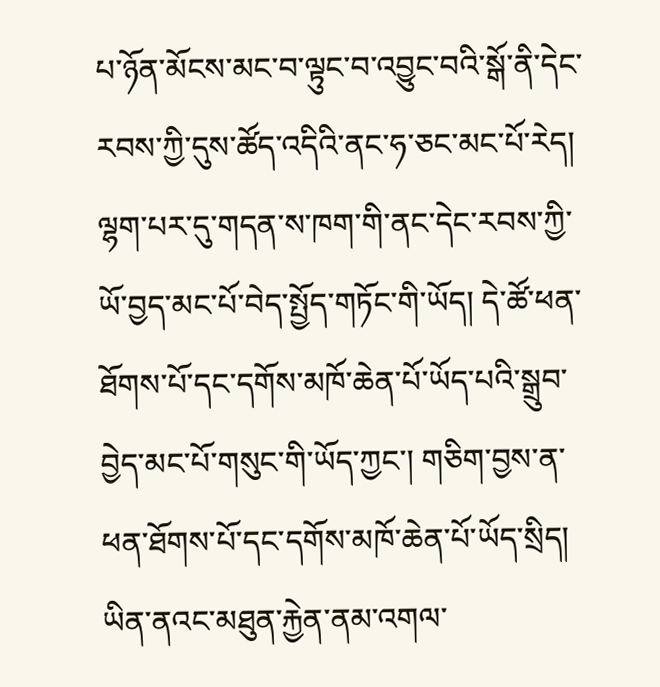པ་ཉོན་མོངས་མང་བ་ལྟུང་བ་འབྱུང་བའི་སྒོ་ནི་དེང་རབས་ཀྱི་དུས་ཚོད་འདིའི་ནང་ཧ་ཅང་མང་པོ་རེད། ལྷག་པར་དུ་གདན་ས་ཁག་གི་ནང་དེང་རབས་ཀྱི་ཡོ་བྱད་མང་པོ་བེད་སྤྱོད་གཏོང་གི་ཡོད། དེ་ཚོ་ཕན་ཐོགས་པོ་དང་དགོས་མཁོ་ཆེན་པོ་ཡོད་པའི་སྒྲུབ་བྱེད་མང་པོ་གསུང་གི་ཡོད་ཀྱང་། གཅིག་བྱས་ན་ཕན་ཐོགས་པོ་དང་དགོས་མཁོ་ཆེན་པོ་ཡོད་སྲིད། ཡིན་ནའང་མཐུན་རྐྱེན་ནམ་འགལ་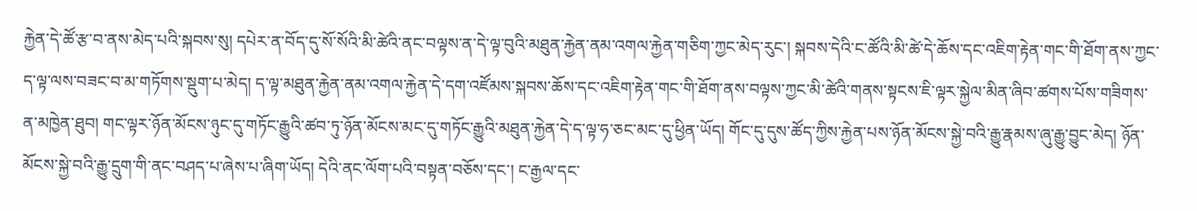རྐྱེན་དེ་ཚོ་རྩ་བ་ནས་མེད་པའི་སྐབས་སུ། དཔེར་ན་བོད་དུ་སོ་སོའི་མི་ཚེའི་ནང་བལྟས་ན་དེ་ལྟ་བུའི་མཐུན་རྐྱེན་ནམ་འགལ་རྐྱེན་གཅིག་ཀྱང་མེད་རུང་། སྐབས་དེའི་ང་ཚོའི་མི་ཚེ་དེ་ཆོས་དང་འཇིག་རྟེན་གང་གི་ཐོག་ནས་ཀྱང་ད་ལྟ་ལས་བཟང་བ་མ་གཏོགས་སྡུག་པ་མེད། ད་ལྟ་མཐུན་རྐྱེན་ནམ་འགལ་རྐྱེན་དེ་དག་འཛོམས་སྐབས་ཆོས་དང་འཇིག་རྟེན་གང་གི་ཐོག་ནས་བལྟས་ཀྱང་མི་ཚེའི་གནས་སྟངས་ཇི་ལྟར་སྐྱེལ་མིན་ཞིབ་ཚགས་པོས་གཟིགས་ན་མཁྱེན་ཐུབ། གང་ལྟར་ཉོན་མོངས་ཉུང་དུ་གཏོང་རྒྱུའི་ཚབ་ཏུ་ཉོན་མོངས་མང་དུ་གཏོང་རྒྱུའི་མཐུན་རྐྱེན་དེ་ད་ལྟ་ཧ་ཅང་མང་དུ་ཕྱིན་ཡོད། གོང་དུ་དུས་ཚོད་ཀྱིས་རྐྱེན་པས་ཉོན་མོངས་སྐྱེ་བའི་རྒྱུ་རྣམས་ཞུ་རྒྱུ་བྱུང་མེད། ཉོན་མོངས་སྐྱེ་བའི་རྒྱུ་དྲུག་གི་ནང་བཤད་པ་ཞེས་པ་ཞིག་ཡོད། དེའི་ནང་ལོག་པའི་བསྟན་བཅོས་དང་། ང་རྒྱལ་དང་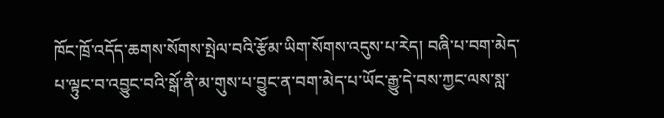ཁོང་ཁྲོ་འདོད་ཆགས་སོགས་སྤེལ་བའི་རྩོམ་ཡིག་སོགས་འདུས་པ་རེད། བཞི་པ་བག་མེད་པ་ལྟུང་བ་འབྱུང་བའི་སྒོ་ནི་མ་གུས་པ་བྱུང་ན་བག་མེད་པ་ཡོང་རྒྱུ་དེ་བས་ཀྱང་ལས་སླ་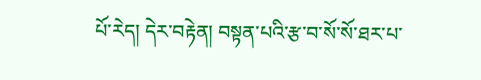པོ་རེད། དེར་བརྟེན། བསྟན་པའི་རྩ་བ་སོ་སོ་ཐར་པ་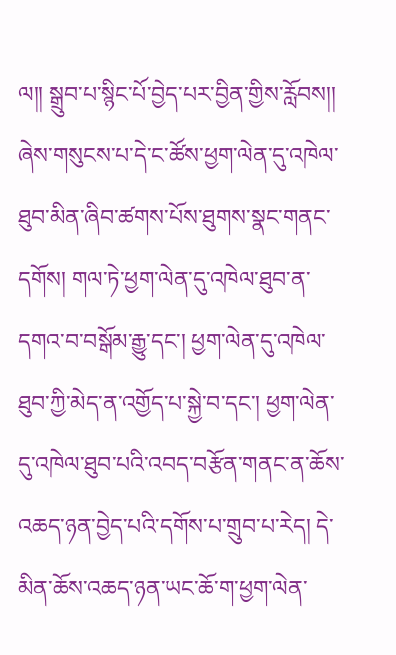ལ།། སྒྲུབ་པ་སྙིང་པོ་བྱེད་པར་བྱིན་གྱིས་རློབས།། ཞེས་གསུངས་པ་དེ་ང་ཚོས་ཕྱག་ལེན་དུ་འཁེལ་ཐུབ་མིན་ཞིབ་ཚགས་པོས་ཐུགས་སྣང་གནང་དགོས། གལ་ཏེ་ཕྱག་ལེན་དུ་འཁེལ་ཐུབ་ན་དགའ་བ་བསྒོམ་རྒྱུ་དང་། ཕྱག་ལེན་དུ་འཁེལ་ཐུབ་ཀྱི་མེད་ན་འགྱོད་པ་སྐྱེ་བ་དང་། ཕྱག་ལེན་དུ་འཁེལ་ཐུབ་པའི་འབད་བརྩོན་གནང་ན་ཆོས་འཆད་ཉན་བྱེད་པའི་དགོས་པ་གྲུབ་པ་རེད། དེ་མིན་ཆོས་འཆད་ཉན་ཡང་ཆོ་ག་ཕྱག་ལེན་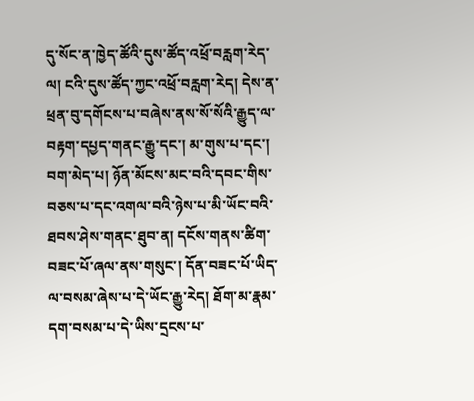དུ་སོང་ན་ཁྱེད་ཚོའི་དུས་ཚོད་འཕྲོ་བརླག་རེད་ལ། ངའི་དུས་ཚོད་ཀྱང་འཕྲོ་བརླག་རེད། དེས་ན་ཕྲན་བུ་དགོངས་པ་བཞེས་ནས་སོ་སོའི་རྒྱུད་ལ་བརྟག་དཔྱད་གནང་རྒྱུ་དང་། མ་གུས་པ་དང་། བག་མེད་པ། ཉོན་མོངས་མང་བའི་དབང་གིས་བཅས་པ་དང་འགལ་བའི་ཉེས་པ་མི་ཡོང་བའི་ཐབས་ཤེས་གནང་ཐུབ་ན། དངོས་གནས་ཚིག་བཟང་པོ་ཞལ་ནས་གསུང་། དོན་བཟང་པོ་ཡིད་ལ་བསམ་ཞེས་པ་དེ་ཡོང་རྒྱུ་རེད། ཐོག་མ་རྣམ་དག་བསམ་པ་དེ་ཡིས་དྲངས་པ་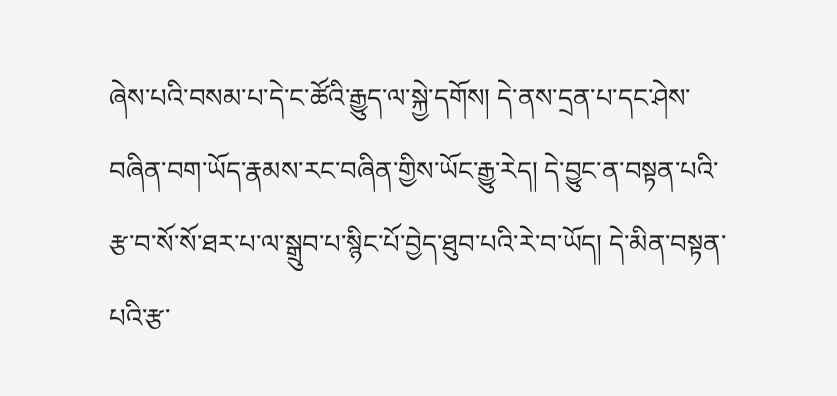ཞེས་པའི་བསམ་པ་དེ་ང་ཚོའི་རྒྱུད་ལ་སྐྱེ་དགོས། དེ་ནས་དྲན་པ་དང་ཤེས་བཞིན་བག་ཡོད་རྣམས་རང་བཞིན་གྱིས་ཡོང་རྒྱུ་རེད། དེ་བྱུང་ན་བསྟན་པའི་རྩ་བ་སོ་སོ་ཐར་པ་ལ་སྒྲུབ་པ་སྙིང་པོ་བྱེད་ཐུབ་པའི་རེ་བ་ཡོད། དེ་མིན་བསྟན་པའི་རྩ་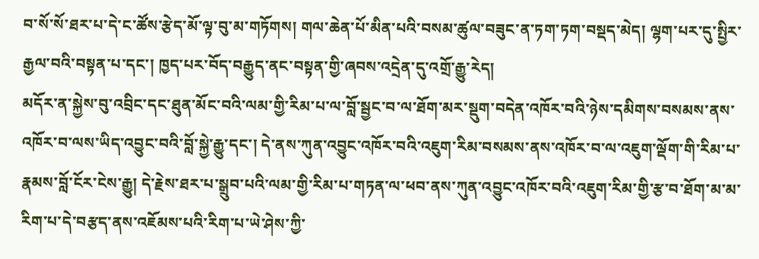བ་སོ་སོ་ཐར་པ་དེ་ང་ཚོས་རྩེད་མོ་ལྟ་བུ་མ་གཏོགས། གལ་ཆེན་པོ་མིན་པའི་བསམ་ཚུལ་བཟུང་ན་ཏག་ཏག་བསྡད་མེད། ལྷག་པར་དུ་སྤྱིར་རྒྱལ་བའི་བསྟན་པ་དང་། ཁྱད་པར་བོད་བརྒྱུད་ནང་བསྟན་གྱི་ཞབས་འདྲེན་དུ་འགྲོ་རྒྱུ་རེད།
མདོར་ན་སྐྱེས་བུ་འབྲིང་དང་ཐུན་མོང་བའི་ལམ་གྱི་རིམ་པ་ལ་བློ་སྦྱང་བ་ལ་ཐོག་མར་སྡུག་བདེན་འཁོར་བའི་ཉེས་དམིགས་བསམས་ནས་འཁོར་བ་ལས་ཡིད་འབྱུང་བའི་བློ་སྐྱེ་རྒྱུ་དང་། དེ་ནས་ཀུན་འབྱུང་འཁོར་བའི་འཇུག་རིམ་བསམས་ནས་འཁོར་བ་ལ་འཇུག་ལྡོག་གི་རིམ་པ་རྣམས་བློ་ངོར་ངེས་རྒྱུ། དེ་རྗེས་ཐར་པ་སྒྲུབ་པའི་ལམ་གྱི་རིམ་པ་གཏན་ལ་ཕབ་ནས་ཀུན་འབྱུང་འཁོར་བའི་འཇུག་རིམ་གྱི་རྩ་བ་ཐོག་མ་མ་རིག་པ་དེ་བརྩད་ནས་འཇོམས་པའི་རིག་པ་ཡེ་ཤེས་ཀྱི་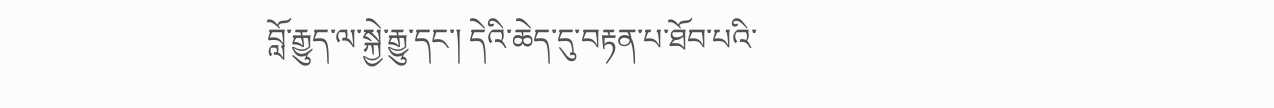བློ་རྒྱུད་ལ་སྐྱེ་རྒྱུ་དང་། དེའི་ཆེད་དུ་བརྟན་པ་ཐོབ་པའི་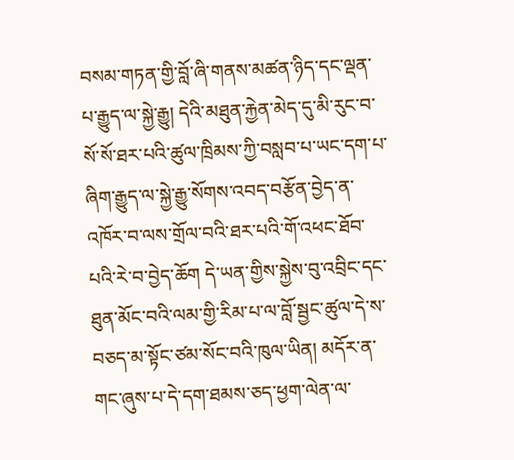བསམ་གཏན་གྱི་བློ་ཞི་གནས་མཚན་ཉིད་དང་ལྡན་པ་རྒྱུད་ལ་སྐྱེ་རྒྱུ། དེའི་མཐུན་རྐྱེན་མེད་དུ་མི་རུང་བ་སོ་སོ་ཐར་པའི་ཚུལ་ཁྲིམས་ཀྱི་བསླབ་པ་ཡང་དག་པ་ཞིག་རྒྱུད་ལ་སྐྱེ་རྒྱུ་སོགས་འབད་བརྩོན་བྱེད་ན་འཁོར་བ་ལས་གྲོལ་བའི་ཐར་པའི་གོ་འཕང་ཐོབ་པའི་རེ་བ་བྱེད་ཆོག དེ་ཡན་གྱིས་སྐྱེས་བུ་འབྲིང་དང་ཐུན་མོང་བའི་ལམ་གྱི་རིམ་པ་ལ་བློ་སྦྱང་ཚུལ་དེ་ས་བཅད་མ་སྟོང་ཙམ་སོང་བའི་ཁུལ་ཡིན། མདོར་ན་གང་ཞུས་པ་དེ་དག་ཐམས་ཅད་ཕྱག་ལེན་ལ་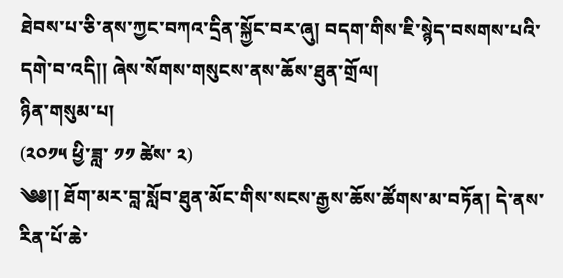ཐེབས་པ་ཅི་ནས་ཀྱང་བཀའ་དྲིན་སྐྱོང་བར་ཞུ། བདག་གིས་ཇི་སྙེད་བསགས་པའི་དགེ་བ་འདི།། ཞེས་སོགས་གསུངས་ནས་ཆོས་ཐུན་གྲོལ།
ཉིན་གསུམ་པ།
(༢༠༡༥ ཕྱི་ཟླ་ ༡༡ ཚེས་ ༢)
༄༅།། ཐོག་མར་བླ་སློབ་ཐུན་མོང་གིས་སངས་རྒྱས་ཆོས་ཚོགས་མ་བཏོན། དེ་ནས་རིན་པོ་ཆེ་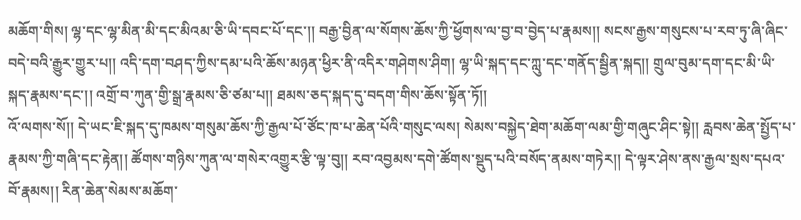མཆོག་གིས། ལྷ་དང་ལྷ་མིན་མི་དང་མིའམ་ཅི་ཡི་དབང་པོ་དང་།། བརྒྱ་བྱིན་ལ་སོགས་ཆོས་ཀྱི་ཕྱོགས་ལ་བྱ་བ་བྱེད་པ་རྣམས།། སངས་རྒྱས་གསུངས་པ་རབ་ཏུ་ཞི་ཞིང་བདེ་བའི་རྒྱུར་གྱུར་པ།། འདི་དག་བཤད་ཀྱིས་དམ་པའི་ཆོས་མཉན་ཕྱིར་ནི་འདིར་གཤེགས་ཤིག། ལྷ་ཡི་སྐད་དང་ཀླུ་དང་གནོད་སྦྱིན་སྐད།། གྲུལ་བུམ་དག་དང་མི་ཡི་སྐད་རྣམས་དང་།། འགྲོ་བ་ཀུན་གྱི་སྒྲ་རྣམས་ཅི་ཙམ་པ།། ཐམས་ཅད་སྐད་དུ་བདག་གིས་ཆོས་སྟོན་ཏོ།།
འོ་ལགས་སོ།། དེ་ཡང་ཇི་སྐད་དུ་ཁམས་གསུམ་ཆོས་ཀྱི་རྒྱལ་པོ་ཙོང་ཁ་པ་ཆེན་པོའི་གསུང་ལས། སེམས་བསྐྱེད་ཐེག་མཆོག་ལམ་གྱི་གཞུང་ཤིང་སྟེ།། རླབས་ཆེན་སྤྱོད་པ་རྣམས་ཀྱི་གཞི་དང་རྟེན།། ཚོགས་གཉིས་ཀུན་ལ་གསེར་འགྱུར་རྩི་ལྟ་བུ།། རབ་འབྱམས་དགེ་ཚོགས་སྡུད་པའི་བསོད་ནམས་གཏེར།། དེ་ལྟར་ཤེས་ནས་རྒྱལ་སྲས་དཔའ་བོ་རྣམས།། རིན་ཆེན་སེམས་མཆོག་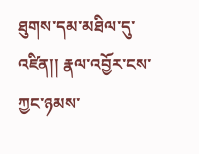ཐུགས་དམ་མཐིལ་དུ་འཛིན།། རྣལ་འབྱོར་ངས་ཀྱང་ཉམས་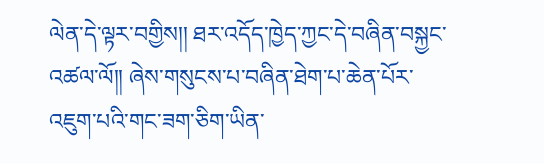ལེན་དེ་ལྟར་བགྱིས།། ཐར་འདོད་ཁྱེད་ཀྱང་དེ་བཞིན་བསྐྱང་འཚལ་ལོ།། ཞེས་གསུངས་པ་བཞིན་ཐེག་པ་ཆེན་པོར་འཇུག་པའི་གང་ཟག་ཅིག་ཡིན་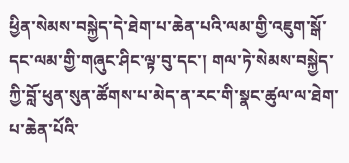ཕྱིན་སེམས་བསྐྱེད་དེ་ཐེག་པ་ཆེན་པའི་ལམ་གྱི་འཇུག་སྒོ་དང་ལམ་གྱི་གཞུང་ཤིང་ལྟ་བུ་དང་། གལ་ཏེ་སེམས་བསྐྱེད་ཀྱི་བློ་ཕུན་སུན་ཚོགས་པ་མེད་ན་རང་གི་སྣང་ཚུལ་ལ་ཐེག་པ་ཆེན་པོའི་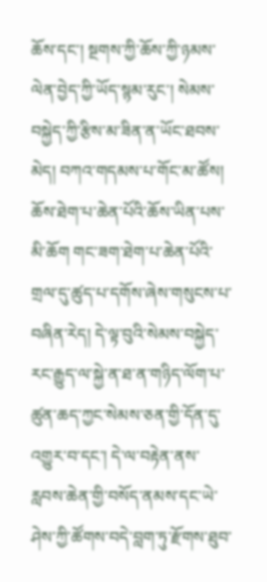ཆོས་དང་། སྔགས་ཀྱི་ཆོས་ཀྱི་ཉམས་ལེན་བྱེད་ཀྱི་ཡོད་སྙམ་རུང་། སེམས་བསྐྱེད་ཀྱི་རྩིས་མ་ཟིན་ན་ཡོང་ཐབས་མེད། བཀའ་གདམས་པ་གོང་མ་ཚོས། ཆོས་ཐེག་པ་ཆེན་པོའི་ཆོས་ཡིན་པས་མི་ཆོག གང་ཟག་ཐེག་པ་ཆེན་པོའི་གྲལ་དུ་ཚུད་པ་དགོས་ཞེས་གསུངས་པ་བཞིན་རེད། དེ་ལྟ་བུའི་སེམས་བསྐྱེད་རང་རྒྱུད་ལ་སྐྱེ་ན་ཐ་ན་གཉིད་ལོག་པ་ཚུན་ཆད་ཀྱང་སེམས་ཅན་གྱི་དོན་དུ་འགྱུར་བ་དང་། དེ་ལ་བརྟེན་ནས་རླབས་ཆེན་གྱི་བསོད་ནམས་དང་ཡེ་ཤེས་ཀྱི་ཚོགས་བདེ་བླག་ཏུ་རྫོགས་ཐུབ་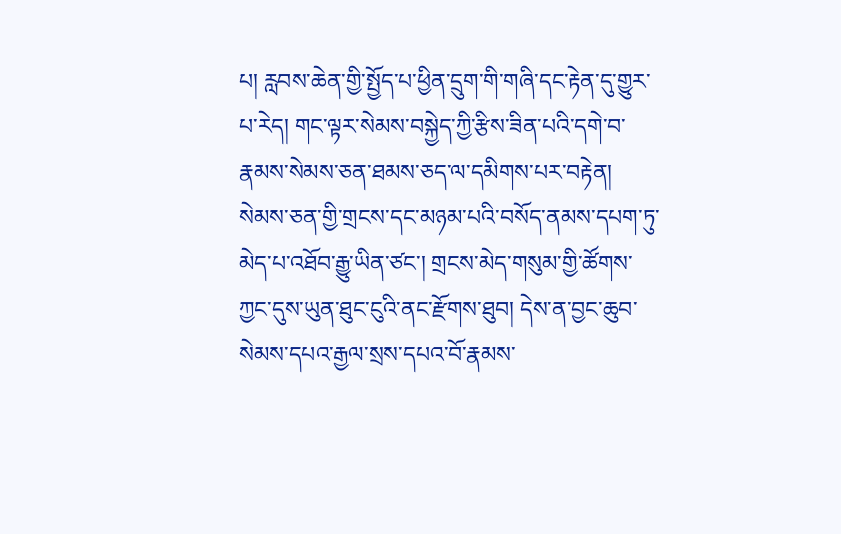པ། རླབས་ཆེན་གྱི་སྤྱོད་པ་ཕྱིན་དྲུག་གི་གཞི་དང་རྟེན་དུ་གྱུར་པ་རེད། གང་ལྟར་སེམས་བསྐྱེད་ཀྱི་རྩིས་ཟིན་པའི་དགེ་བ་རྣམས་སེམས་ཅན་ཐམས་ཅད་ལ་དམིགས་པར་བརྟེན། སེམས་ཅན་གྱི་གྲངས་དང་མཉམ་པའི་བསོད་ནམས་དཔག་ཏུ་མེད་པ་འཐོབ་རྒྱུ་ཡིན་ཙང་། གྲངས་མེད་གསུམ་གྱི་ཚོགས་ཀྱང་དུས་ཡུན་ཐུང་ངུའི་ནང་རྫོགས་ཐུབ། དེས་ན་བྱང་ཆུབ་སེམས་དཔའ་རྒྱལ་སྲས་དཔའ་བོ་རྣམས་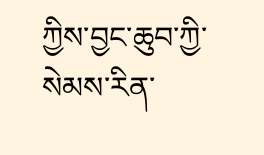ཀྱིས་བྱང་ཆུབ་ཀྱི་སེམས་རིན་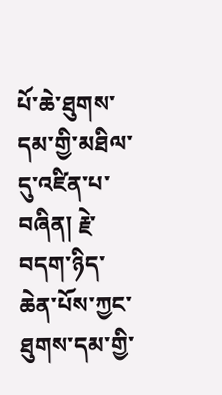པོ་ཆེ་ཐུགས་དམ་གྱི་མཐིལ་དུ་འཛིན་པ་བཞིན། རྗེ་བདག་ཉིད་ཆེན་པོས་ཀྱང་ཐུགས་དམ་གྱི་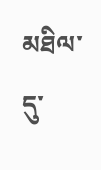མཐིལ་དུ་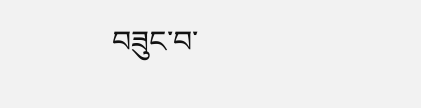བཟུང་བ་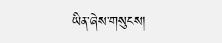ཡིན་ཞེས་གསུངས།